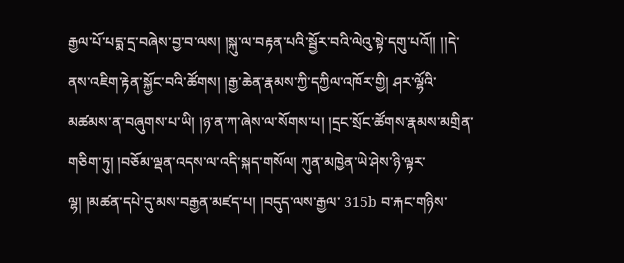རྒྱལ་པོ་པདྨ་དྲ་བཞེས་བྱ་བ་ལས། །སྐུ་ལ་བརྟན་པའི་སྦྱོར་བའི་ལེའུ་སྟེ་དགུ་པའོ།། །།དེ་ནས་འཇིག་རྟེན་སྐྱོང་བའི་ཚོགས། །རྒྱ་ཆེན་རྣམས་ཀྱི་དཀྱིལ་འཁོར་གྱི། ཤར་ལྷོའི་མཚམས་ན་བཞུགས་པ་ཡི། །ཉ་ན་ཀ་ཞེས་ལ་སོགས་པ། །དྲང་སྲོང་ཚོགས་རྣམས་མགྲིན་གཅིག་ཏུ། །བཅོམ་ལྡན་འདས་ལ་འདི་སྐད་གསོལ། ཀུན་མཁྱེན་ཡེ་ཤེས་ཉི་ལྟར་ལྷ། །མཚན་དཔེ་དུ་མས་བརྒྱན་མཛད་པ། །བདུད་ལས་རྒྱལ་ 315b བ་རྐང་གཉིས་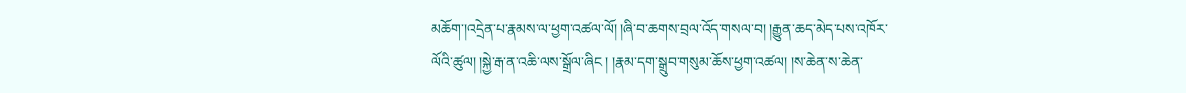མཆོག་།འདྲེན་པ་རྣམས་ལ་ཕྱག་འཚལ་ལོ། །ཞི་བ་ཆགས་བྲལ་འོད་གསལ་བ། །རྒྱུན་ཆད་མེད་པས་འཁོར་ལོའི་ཚུལ། །སྐྱེ་རྒ་ན་འཆི་ལས་སྒྲོལ་ཞིང ། །རྣམ་དག་སྒྲུབ་གསུམ་ཆོས་ཕྱག་འཚལ། །ས་ཆེན་ས་ཆེན་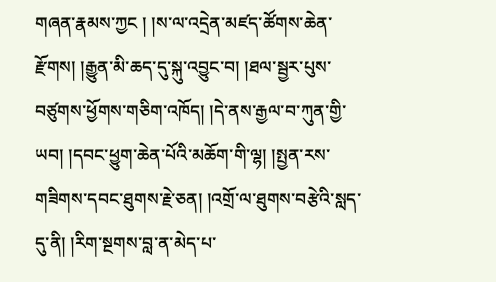གཞན་རྣམས་ཀྱང ། །ས་ལ་འདྲེན་མཛད་ཚོགས་ཆེན་རྫོགས། །རྒྱུན་མི་ཆད་དུ་སྐུ་འབྱུང་བ། །ཐལ་སྦྱར་པུས་བཙུགས་ཕྱོགས་གཅིག་འཁོད། །དེ་ནས་རྒྱལ་བ་ཀུན་གྱི་ཡབ། །དབང་ཕྱུག་ཆེན་པོའི་མཆོག་གི་ལྷ། །སྤྱན་རས་གཟིགས་དབང་ཐུགས་རྗེ་ཅན། །འགྲོ་ལ་ཐུགས་བརྩེའི་སླད་དུ་ནི། །རིག་སྔགས་བླ་ན་མེད་པ་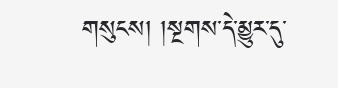གསུངས། །སྔགས་དེ་མྱུར་དུ་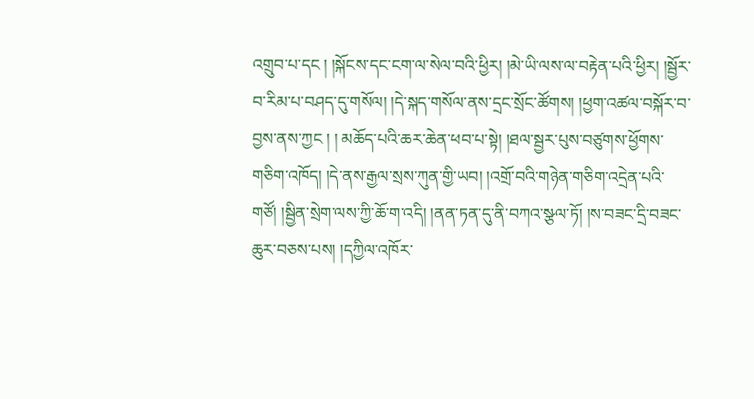འགྲུབ་པ་དང ། །སྐོངས་དང་ངག་ལ་སེལ་བའི་ཕྱིར། །མེ་ཡི་ལས་ལ་བརྟེན་པའི་ཕྱིར། །སྦྱོར་བ་རིམ་པ་བཤད་དུ་གསོལ། །དེ་སྐད་གསོལ་ནས་དྲང་སྲོང་ཚོགས། །ཕྱག་འཚལ་བསྐོར་བ་བྱས་ནས་ཀྱང ། ། མཆོད་པའི་ཆར་ཆེན་ཕབ་པ་སྟེ། །ཐལ་སྦྱར་པུས་བཙུགས་ཕྱོགས་གཅིག་འཁོད། །དེ་ནས་རྒྱལ་སྲས་ཀུན་གྱི་ཡབ། །འགྲོ་བའི་གཉེན་གཅིག་འདྲེན་པའི་གཙོ། །སྦྱིན་སྲེག་ལས་ཀྱི་ཆོ་ག་འདི། །ནན་ཏན་དུ་ནི་བཀའ་སྩལ་ཏོ། །ས་བཟང་དྲི་བཟང་ཆུར་བཅས་པས། །དཀྱིལ་འཁོར་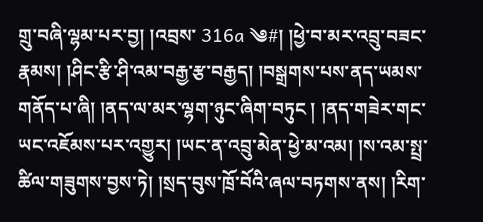གྲུ་བཞི་ལྷམ་པར་བྱ། །འབྲས་ 316a ༄#། །ཕྱེ་བ་མར་འབྲུ་བཟང་རྣམས། །ཤིང་རྩི་ཤི་འམ་བརྒྱ་རྩ་བརྒྱད། །བསྒྲགས་པས་ནད་ཡམས་གནོད་པ་ཞི། །ནད་ལ་མར་ལྷག་ཉུང་ཞིག་བཏུང ། །ནད་གཟེར་གང་ཡང་འཇོམས་པར་འགྱུར། །ཡང་ན་འབྲུ་མེན་ཕྱེ་མ་འམ། །ས་འམ་སྤྲ་ཚིལ་གཟུགས་བྱས་ཏེ། །སྲད་བུས་ཁྲོ་བོའི་ཞལ་བཏགས་ནས། །རིག་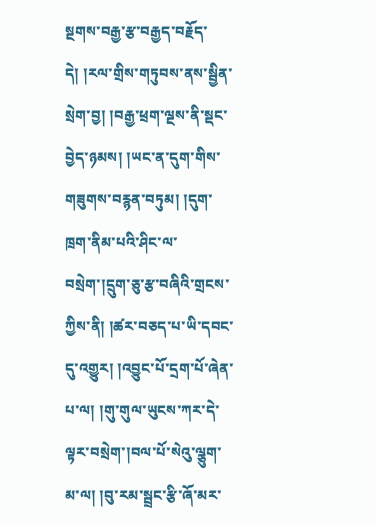སྔགས་བརྒྱ་རྩ་བརྒྱད་བརྗོད་དེ། །རལ་གྲིས་གཏུབས་ནས་སྦྱིན་སྲེག་བྱ། །བརྒྱ་ཕྲག་ལྔས་ནི་སྡང་བྱེད་ཉམས། །ཡང་ན་དུག་གིས་གཟུགས་བརྙན་བཏུམ། །དུག་ཁྲག་ནིམ་པའི་ཤིང་ལ་བསྲེག་།དྲུག་ཅུ་རྩ་བཞིའི་གྲངས་ཀྱིས་ནི། །ཚར་བཅད་པ་ཡི་དབང་དུ་འགྱུར། །འབྱུང་པོ་དྲག་པོ་ཞེན་པ་ལ། །གུ་གུལ་ཡུངས་ཀར་དེ་ལྟར་བསྲེག་།བལ་པོ་སེའུ་ལྕུག་མ་ལ། །བུ་རམ་སྦྲང་རྩི་ཞོ་མར་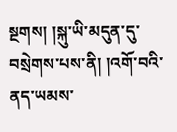སྔགས། །སྐུ་ཡི་མདུན་དུ་བསྲེགས་པས་ནི། །འགོ་བའི་ནད་ཡམས་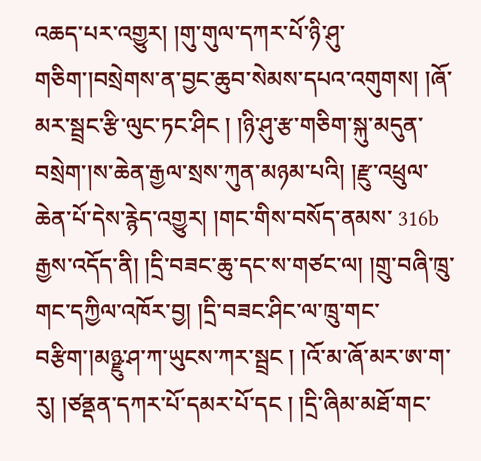འཆད་པར་འགྱུར། །གུ་གུལ་དཀར་པོ་ཉི་ཤུ་གཅིག་།བསྲེགས་ན་བྱང་ཆུབ་སེམས་དཔའ་འགུགས། །ཞོ་མར་སྦྲང་རྩི་ལུང་ཏང་ཤིང ། །ཉི་ཤུ་རྩ་གཅིག་སྐུ་མདུན་བསྲེག་།ས་ཆེན་རྒྱལ་སྲས་ཀུན་མཉམ་པའི། །རྫུ་འཕྲུལ་ཆེན་པོ་དེས་རྙེད་འགྱུར། །གང་གིས་བསོད་ནམས་ 316b རྒྱས་འདོད་ནི། །དྲི་བཟང་ཆུ་དང་ས་གཙང་ལ། །གྲུ་བཞི་ཁྲུ་གང་དཀྱིལ་འཁོར་བྱ། །དྲི་བཟང་ཤིང་ལ་ཁྲུ་གང་བརྩིག་།མཉྫུ་ཤ་ཀ་ཡུངས་ཀར་སྦྲང ། །འོ་མ་ཞོ་མར་ཨ་ག་རུ། །ཙནྡན་དཀར་པོ་དམར་པོ་དང ། །དྲི་ཞིམ་མཐོ་གང་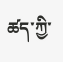ཚད་ཀྱི་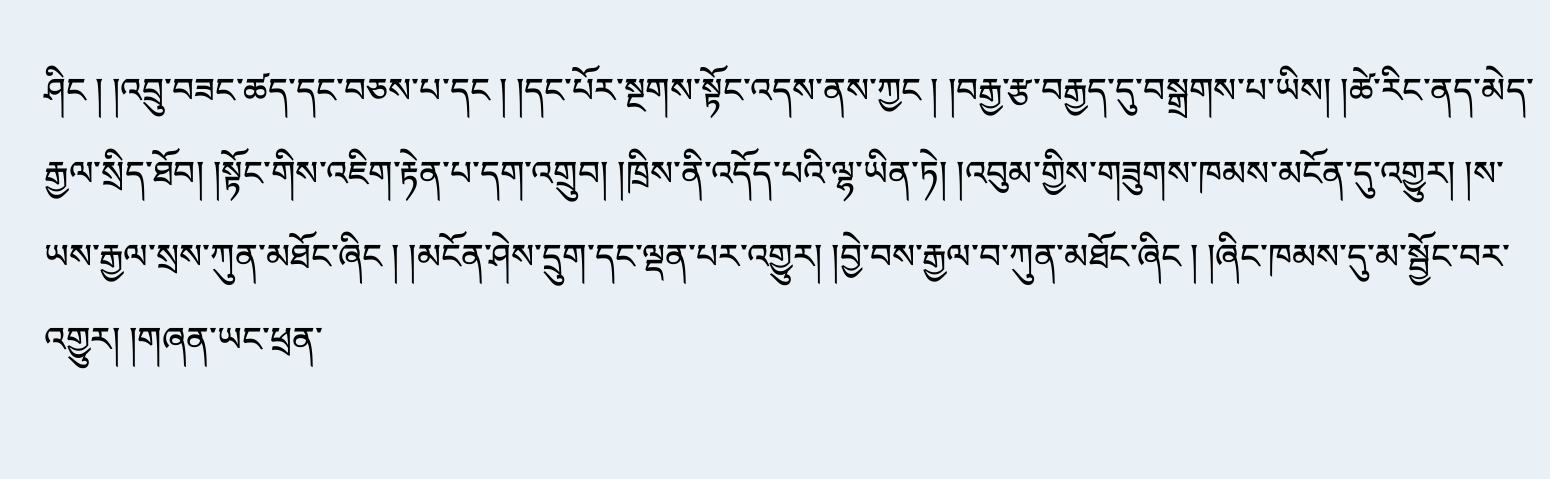ཤིང ། །འབྲུ་བཟང་ཚད་དང་བཅས་པ་དང ། །དང་པོར་སྔགས་སྟོང་འདས་ནས་ཀྱང ། །བརྒྱ་རྩ་བརྒྱད་དུ་བསྒྲགས་པ་ཡིས། །ཚེ་རིང་ནད་མེད་རྒྱལ་སྲིད་ཐོབ། །སྟོང་གིས་འཇིག་རྟེན་པ་དག་འགྲུབ། །ཁྲིས་ནི་འདོད་པའི་ལྷ་ཡིན་ཏེ། །འབུམ་གྱིས་གཟུགས་ཁམས་མངོན་དུ་འགྱུར། །ས་ཡས་རྒྱལ་སྲས་ཀུན་མཐོང་ཞིང ། །མངོན་ཤེས་དྲུག་དང་ལྡན་པར་འགྱུར། །བྱེ་བས་རྒྱལ་བ་ཀུན་མཐོང་ཞིང ། །ཞིང་ཁམས་དུ་མ་སྦྱོང་བར་འགྱུར། །གཞན་ཡང་ཕྲན་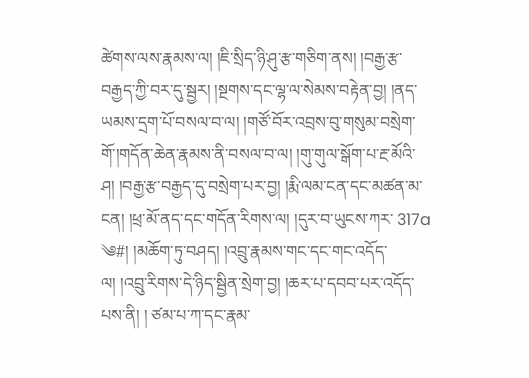ཚེགས་ལས་རྣམས་ལ། །ཇི་སྲིད་ཉི་ཤུ་རྩ་གཅིག་ནས། །བརྒྱ་རྩ་བརྒྱད་ཀྱི་བར་དུ་སྦྱར། །སྔགས་དང་ལྷ་ལ་སེམས་བརྟེན་བྱ། །ནད་ཡམས་དྲག་པོ་བསལ་བ་ལ། །གཙོ་བོར་འབྲས་བུ་གསུམ་བསྲེག་གོ་།གདོན་ཆེན་རྣམས་ནི་བསལ་བ་ལ། །གུ་གུལ་སྒོག་པ་རྔ་མོའི་ཤ། །བརྒྱ་རྩ་བརྒྱད་དུ་བསྲེག་པར་བྱ། །རྨི་ལམ་ངན་དང་མཚན་མ་ངན། །ཕྲ་མོ་ནད་དང་གདོན་རིགས་ལ། །དུར་བ་ཡུངས་ཀར་ 317a ༄#། །མཆོག་ཏུ་བཤད། །འབྲུ་རྣམས་གང་དང་གང་འདོད་ལ། །འབྲུ་རིགས་དེ་ཉིད་སྦྱིན་སྲེག་བྱ། །ཆར་པ་དབབ་པར་འདོད་པས་ནི། ། ཙམ་པ་ཀ་དང་རྣམ་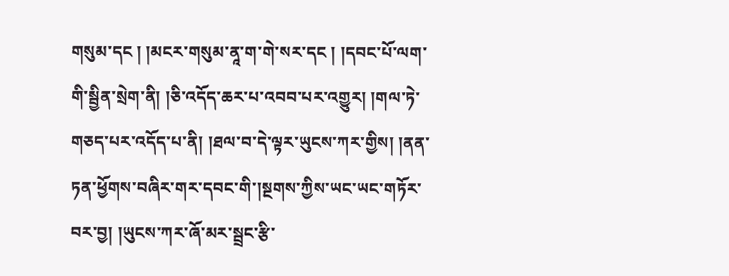གསུམ་དང ། །མངར་གསུམ་ནཱ་ག་གེ་སར་དང ། །དབང་པོ་ལག་གི་སྦྱིན་སྲེག་ནི། །ཅི་འདོད་ཆར་པ་འབབ་པར་འགྱུར། །གལ་ཏེ་གཅད་པར་འདོད་པ་ནི། །ཐལ་བ་དེ་ལྟར་ཡུངས་ཀར་གྱིས། །ནན་ཏན་ཕྱོགས་བཞིར་གར་དབང་གི་།སྔགས་ཀྱིས་ཡང་ཡང་གཏོར་བར་བྱ། །ཡུངས་ཀར་ཞོ་མར་སྦྲང་རྩི་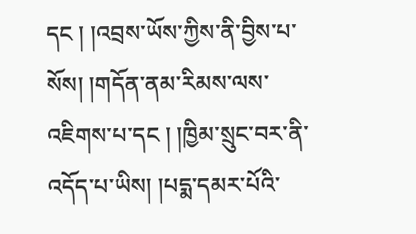དང ། །འབྲས་ཡོས་ཀྱིས་ནི་བྱིས་པ་སོས། །གདོན་ནམ་རིམས་ལས་འཇིགས་པ་དང ། །ཁྱིམ་སྲུང་བར་ནི་འདོད་པ་ཡིས། །པདྨ་དམར་པོའི་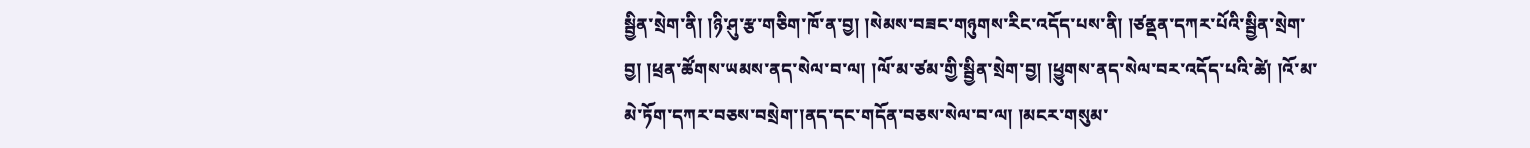སྦྱིན་སྲེག་ནི། །ཉི་ཤུ་རྩ་གཅིག་ཁོ་ན་བྱ། །སེམས་བཟང་གཉུགས་རིང་འདོད་པས་ནི། །ཙནྡན་དཀར་པོའི་སྦྱིན་སྲེག་བྱ། །ཕྲན་ཚོགས་ཡམས་ནད་སེལ་བ་ལ། །ལོ་མ་ཙམ་གྱི་སྦྱིན་སྲེག་བྱ། །ཕྱུགས་ནད་སེལ་བར་འདོད་པའི་ཚེ། །འོ་མ་མེ་ཏོག་དཀར་བཅས་བསྲེག་།ནད་དང་གདོན་བཅས་སེལ་བ་ལ། །མངར་གསུམ་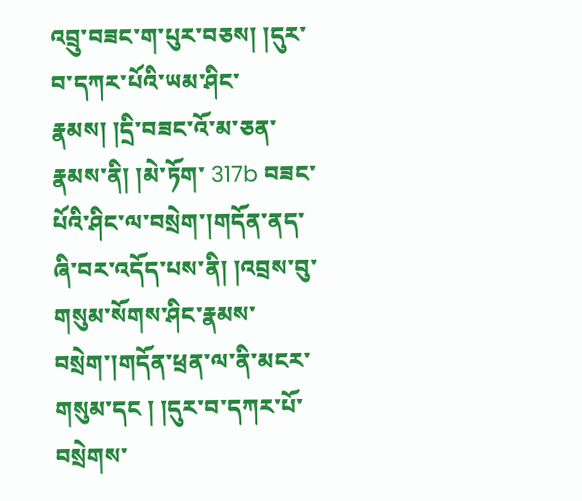འབྲུ་བཟང་ག་པུར་བཅས། །དུར་བ་དཀར་པོའི་ཡམ་ཤིང་རྣམས། །དྲི་བཟང་འོ་མ་ཅན་རྣམས་ནི། །མེ་ཏོག་ 317b བཟང་པོའི་ཤིང་ལ་བསྲེག་།གདོན་ནད་ཞི་བར་འདོད་པས་ནི། །འབྲས་བུ་གསུམ་སོགས་ཤིང་རྣམས་བསྲེག་།གདོན་ཕྲན་ལ་ནི་མངར་གསུམ་དང ། །དུར་བ་དཀར་པོ་བསྲེགས་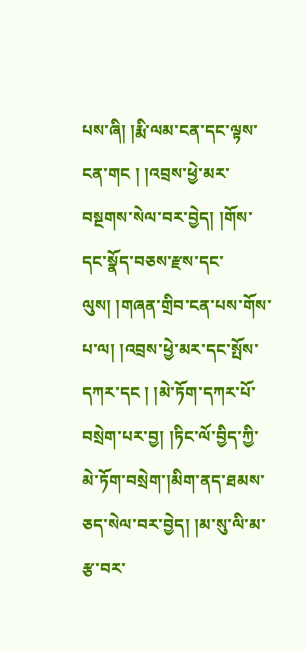པས་ཞི། །རྨི་ལམ་ངན་དང་ལྟས་ངན་གང ། །འབྲས་ཕྱེ་མར་བསྔགས་སེལ་བར་བྱེད། །གོས་དང་སྣོད་བཅས་རྫས་དང་ལུས། །གཞན་གྲིབ་ངན་པས་གོས་པ་ལ། །འབྲས་ཕྱེ་མར་དང་སྤོས་དཀར་དང ། །མེ་ཏོག་དཀར་པོ་བསྲེག་པར་བྱ། །ཏིང་ལོ་བྱིད་ཀྱི་མེ་ཏོག་བསྲེག་།མིག་ནད་ཐམས་ཅད་སེལ་བར་བྱེད། །མ་སུ་ལི་མ་རྩ་བར་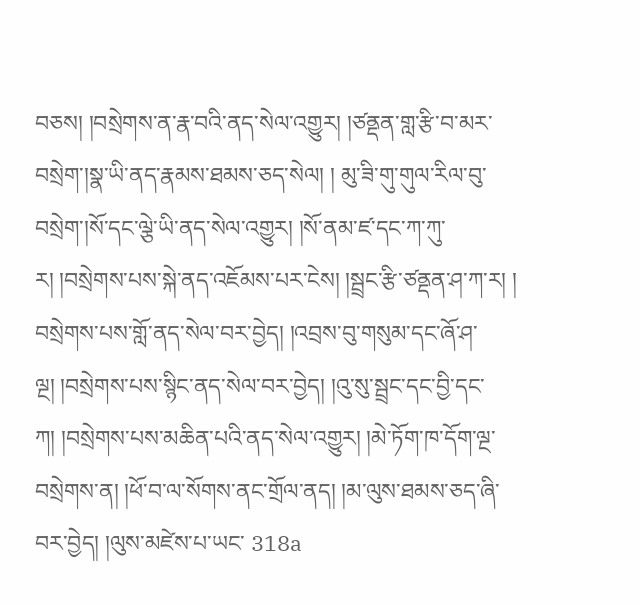བཅས། །བསྲེགས་ན་རྣ་བའི་ནད་སེལ་འགྱུར། །ཙནྡན་གླ་རྩི་བ་མར་བསྲེག་།སྣ་ཡི་ནད་རྣམས་ཐམས་ཅད་སེལ། ། མུ་ཟི་གུ་གུལ་རིལ་བུ་བསྲེག་།སོ་དང་ལྕེ་ཡི་ནད་སེལ་འགྱུར། །སོ་ནམ་ཛ་དང་ཀ་ཀུ་ར། །བསྲེགས་པས་སྐེ་ནད་འཇོམས་པར་ངེས། །སྦྲང་རྩི་ཙནྡན་ཤ་ཀ་ར། ། བསྲེགས་པས་གློ་ནད་སེལ་བར་བྱེད། །འབྲས་བུ་གསུམ་དང་ཞོ་ཤ་ལྔ། །བསྲེགས་པས་སྙིང་ནད་སེལ་བར་བྱེད། །འུ་སུ་སྦྲང་དང་བྱི་དང་ཀ། །བསྲེགས་པས་མཆིན་པའི་ནད་སེལ་འགྱུར། །མེ་ཏོག་ཁ་དོག་ལྔ་བསྲེགས་ན། །ཕོ་བ་ལ་སོགས་ནང་གྲོལ་ནད། །མ་ལུས་ཐམས་ཅད་ཞི་བར་བྱེད། །ལུས་མཛེས་པ་ཡང་ 318a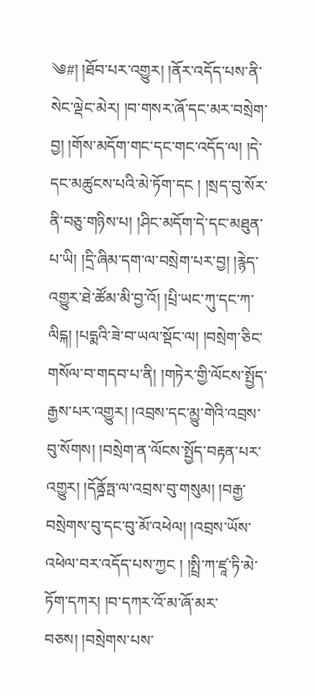༄#། །ཐོབ་པར་འགྱུར། །ནོར་འདོད་པས་ནི་སེང་ལྡེང་མེར། །བ་གསར་ཞོ་དང་མར་བསྲེག་བྱ། །གོས་མདོག་གང་དང་གང་འདོད་ལ། །དེ་དང་མཚུངས་པའི་མེ་ཏོག་དང ། །སྲད་བུ་སོར་ནི་བཅུ་གཉིས་པ། །ཤིང་མདོག་དེ་དང་མཐུན་པ་ཡི། །དྲི་ཞིམ་དག་ལ་བསྲེག་པར་བྱ། །རྙེད་འགྱུར་ཐེ་ཚོམ་མི་བྱ་འོ། །པྲི་ཡང་ཀུ་དང་ཀ་ལིངྐ། །པདྨའི་ཟེ་བ་ཡལ་སྡོང་ལ། །བསྲེག་ཅིང་གསོལ་བ་གདབ་པ་ནི། །གཏེར་གྱི་ལོངས་སྤྱོད་རྒྱས་པར་འགྱུར། །འབྲས་དང་མྱུ་གེའི་འབྲས་བུ་སོགས། །བསྲེག་ན་ལོངས་སྤྱོད་བརྟན་པར་འགྱུར། །དོནྜོཏྤ་ལ་འབྲས་བུ་གསུམ། །བརྒྱ་བསྲེགས་བུ་དང་བུ་མོ་འཕེལ། །འབྲས་ཡོས་འཕེལ་བར་འདོད་པས་ཀྱང ། །སྤྲི་ཀ་ཛཱ་ཏི་མེ་ཏོག་དཀར། །བ་དཀར་འོ་མ་ཞོ་མར་བཅས། །བསྲེགས་པས་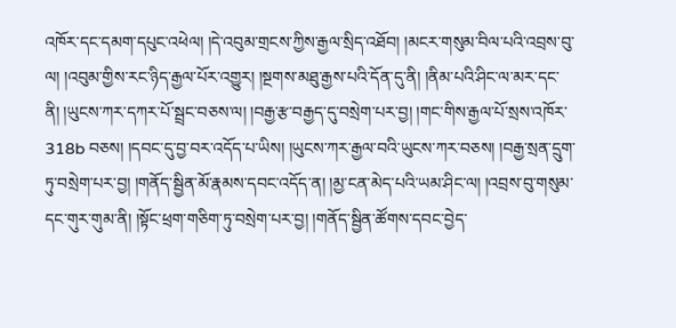འཁོར་དང་དམག་དཔུང་འཕེལ། །དེ་འབུམ་གྲངས་ཀྱིས་རྒྱལ་སྲིད་འཐོབ། །མངར་གསུམ་བིལ་པའི་འབྲས་བུ་ལ། །འབུམ་གྱིས་རང་ཉིད་རྒྱལ་པོར་འགྱུར། །སྔགས་མཐུ་རྒྱས་པའི་དོན་དུ་ནི། །ནིམ་པའི་ཤིང་ལ་མར་དང་ནི། །ཡུངས་ཀར་དཀར་པོ་སྦྲང་བཅས་ལ། །བརྒྱ་རྩ་བརྒྱད་དུ་བསྲེག་པར་བྱ། །གང་གིས་རྒྱལ་པོ་སྲས་འཁོར་ 318b བཅས། །དབང་དུ་བྱ་བར་འདོད་པ་ཡིས། །ཡུངས་ཀར་རྒྱལ་བའི་ཡུངས་ཀར་བཅས། །བརྒྱ་སྲན་དྲུག་ཏུ་བསྲེག་པར་བྱ། །གནོད་སྦྱིན་མོ་རྣམས་དབང་འདོད་ན། །མྱ་ངན་མེད་པའི་ཡམ་ཤིང་ལ། །འབྲས་བུ་གསུམ་དང་གུར་གུམ་ནི། །སྟོང་ཕྲག་གཅིག་ཏུ་བསྲེག་པར་བྱ། །གནོད་སྦྱིན་ཚོགས་དབང་བྱེད་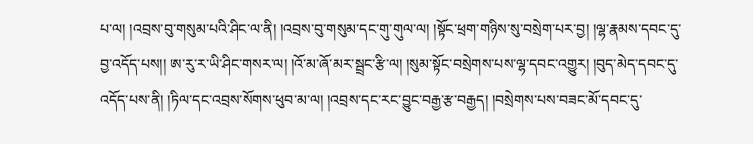པ་ལ། །འབྲས་བུ་གསུམ་པའི་ཤིང་ལ་ནི། །འབྲས་བུ་གསུམ་དང་གུ་གུལ་ལ། །སྟོང་ཕྲག་གཉིས་སུ་བསྲེག་པར་བྱ། །ལྷ་རྣམས་དབང་དུ་བྱ་འདོད་པས།། ཨ་རུ་ར་ཡི་ཤིང་གསར་ལ། །འོ་མ་ཞོ་མར་སྦྲང་རྩི་ལ། །སུམ་སྟོང་བསྲེགས་པས་ལྷ་དབང་འགྱུར། །བུད་མེད་དབང་དུ་འདོད་པས་ནི། །ཏིལ་དང་འབྲས་སོགས་ཕུབ་མ་ལ། །འབྲས་དང་རང་བྱུང་བརྒྱ་རྩ་བརྒྱད། །བསྲེགས་པས་བཟང་མོ་དབང་དུ་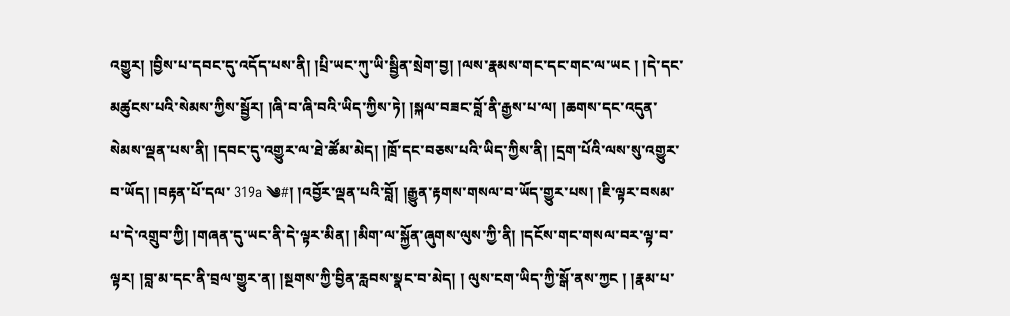འགྱུར། །བྱིས་པ་དབང་དུ་འདོད་པས་ནི། །པྲི་ཡང་ཀུ་ཡི་སྦྱིན་སྲེག་བྱ། །ལས་རྣམས་གང་དང་གང་ལ་ཡང ། །དེ་དང་མཚུངས་པའི་སེམས་ཀྱིས་སྦྱོར། །ཞི་བ་ཞི་བའི་ཡིད་ཀྱིས་ཏེ། །སྐལ་བཟང་བློ་ནི་རྒྱས་པ་ལ། །ཆགས་དང་འདུན་སེམས་ལྡན་པས་ནི། །དབང་དུ་འགྱུར་ལ་ཐེ་ཚོམ་མེད། །ཁྲོ་དང་བཅས་པའི་ཡིད་ཀྱིས་ནི། །དྲག་པོའི་ལས་སུ་འགྱུར་བ་ཡོད། །བརྟན་པོ་དལ་ 319a ༄#། །འབྱོར་ལྡན་པའི་བློ། །རྒྱུན་རྟགས་གསལ་བ་ཡོད་གྱུར་པས། །ཇི་ལྟར་བསམ་པ་དེ་འགྲུབ་ཀྱི། །གཞན་དུ་ཡང་ནི་དེ་ལྟར་མིན། །མིག་ལ་སྐྱོན་ཞུགས་ལུས་ཀྱི་ནི། །དངོས་གང་གསལ་བར་ལྟ་བ་ལྟར། །བླ་མ་དང་ནི་བྲལ་གྱུར་ན། །སྔགས་ཀྱི་བྱིན་རླབས་སྣང་བ་མེད། ། ལུས་ངག་ཡིད་ཀྱི་སྒོ་ནས་ཀྱང ། །རྣམ་པ་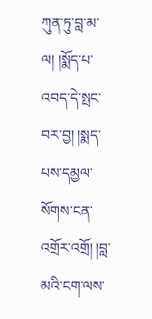ཀུན་ཏུ་བླ་མ་ལ། །སྨོད་པ་འབད་དེ་སྤང་བར་བྱ། །སྨད་པས་དམྱལ་སོགས་ངན་འགྲོར་འགྲོ། །བླ་མའི་ངག་ལས་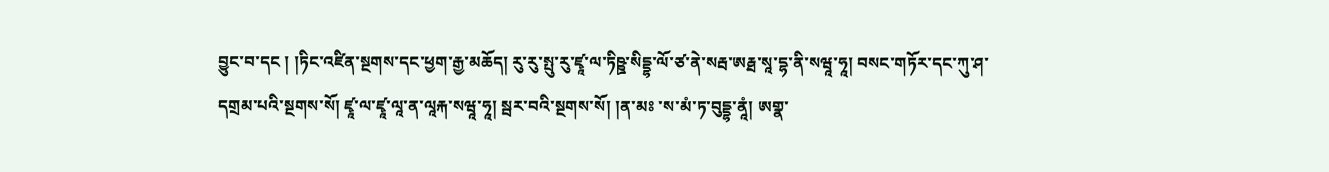བྱུང་བ་དང ། །ཏིང་འཛིན་སྔགས་དང་ཕྱག་རྒྱ་མཆོད། རུ་རུ་སྤུ་རུ་ཛྭཱ་ལ་ཏིཥྛ་སིདྡྷ་ལོ་ཙ་ནེ་སརྦ་ཨརྠ་སཱ་དྷ་ནི་སཝཱ་ཧཱ། བསང་གཏོར་དང་ཀུ་ཤ་དགྲམ་པའི་སྔགས་སོ། ཛྭཱ་ལ་ཛྭཱ་ལཱ་ན་ལཱརྐ་སཝཱ་ཧཱ། སྦར་བའི་སྔགས་སོ། །ན་མཿ ་ས་མཾ་ཏ་བུདྡྷ་ནཱཾ། ཨགྣ་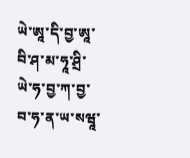ཡེ་ཨཱ་དི་བྱ་ཨཱ་བི་ཤ་མ་ཧཱ་ཤྲི་ཡེ་ཧ་བྱ་ཀ་བྱ་བ་ཧ་ན་ཡ་སཝཱ་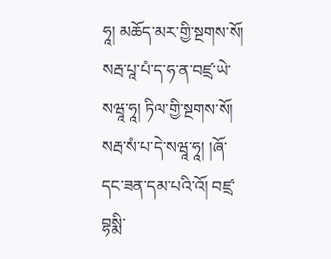ཧཱ། མཆོད་མར་གྱི་སྔགས་སོ། སརྦ་པཱ་པཾ་ད་ཧ་ན་བཛྲ་ཡེ་སཝཱ་ཧཱ། ཏིལ་གྱི་སྔགས་སོ། སརྦ་སཾ་པ་དེ་སཝཱ་ཧཱ། །ཞོ་དང་ཟན་དམ་པའི་འོ། བཛྲ་བྷསྨི་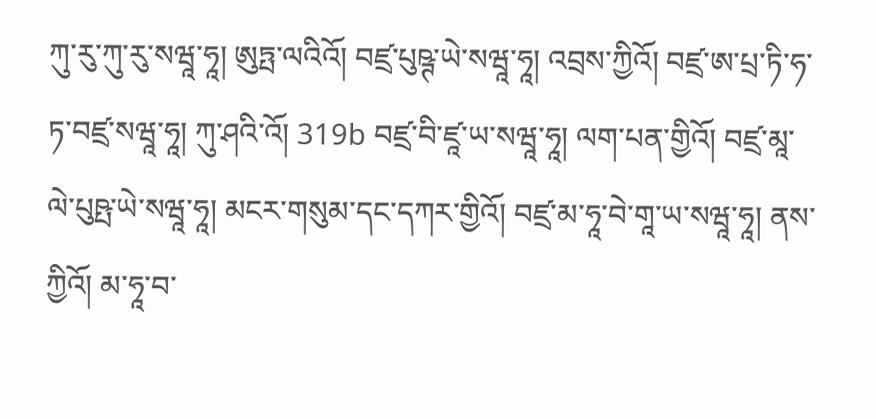ཀུ་རུ་ཀུ་རུ་སཝཱ་ཧཱ། ཨུཏྤ་ལའིའོ། བཛྲ་པུཥྚ་ཡེ་སཝཱ་ཧཱ། འབྲས་ཀྱིའོ། བཛྲ་ཨ་པྲ་ཏི་ཧ་ཏ་བཛྲ་སཝཱ་ཧཱ། ཀུ་ཤའི་འོ། 319b བཛྲ་བི་ཛཱ་ཡ་སཝཱ་ཧཱ། ལག་པན་གྱིའོ། བཛྲ་མཱ་ལེ་པུཥྤ་ཡེ་སཝཱ་ཧཱ། མངར་གསུམ་དང་དཀར་གྱིའོ། བཛྲ་མ་ཧཱ་བེ་གཱ་ཡ་སཝཱ་ཧཱ། ནས་ཀྱིའོ། མ་ཧཱ་བ་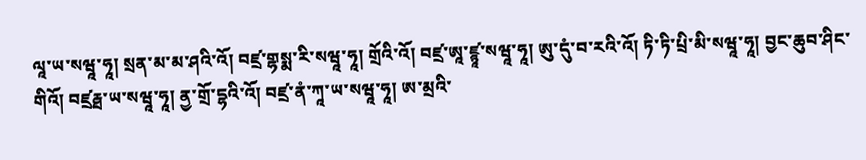ལཱ་ཡ་སཝཱ་ཧཱ། སྲན་མ་མ་ཤའི་འོ། བཛྲ་གྷསྨ་རི་སཝཱ་ཧཱ། གྲོའི་འོ། བཛྲ་ཨཱ་ཛྙཱ་སཝཱ་ཧཱ། ཨུ་དུཾ་བ་རའི་འོ། ཏི་ཏི་པྲི་མི་སཝཱ་ཧཱ། བྱང་ཆུབ་ཤིང་གིའོ། བཛྲརྠ་ཡ་སཝཱ་ཧཱ། ནྱ་གྲོ་དྷའི་འོ། བཛྲ་ནཾ་ཀཱ་ཡ་སཝཱ་ཧཱ། ཨ་མྲའི་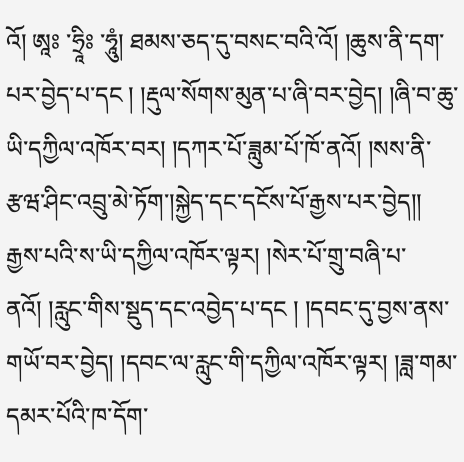འོ། ཨཱཿ ་ཧྲཱིཿ ་ཧཱུཾ། ཐམས་ཅད་དུ་བསང་བའི་འོ། །ཆུས་ནི་དག་པར་བྱེད་པ་དང ། །རྡུལ་སོགས་མུན་པ་ཞི་བར་བྱེད། །ཞི་བ་ཆུ་ཡི་དཀྱིལ་འཁོར་བར། །དཀར་པོ་ཟླུམ་པོ་ཁོ་ནའོ། །སས་ནི་རྩཝ་ཤིང་འབྲུ་མེ་ཏོག་།སྐྱེད་དང་དངོས་པོ་རྒྱས་པར་བྱེད།། རྒྱས་པའི་ས་ཡི་དཀྱིལ་འཁོར་ལྟར། །སེར་པོ་གྲུ་བཞི་པ་ནའོ། །རླུང་གིས་སྡུད་དང་འབྱེད་པ་དང ། །དབང་དུ་བྱས་ནས་གཡོ་བར་བྱེད། །དབང་ལ་རླུང་གི་དཀྱིལ་འཁོར་ལྟར། །ཟླ་གམ་དམར་པོའི་ཁ་དོག་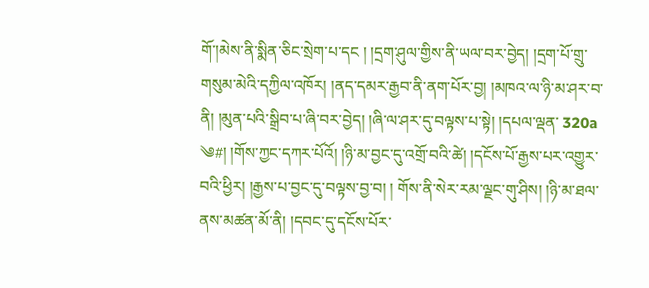གོ་།མེས་ནི་སྨིན་ཅིང་སྲེག་པ་དང ། །དྲག་ཤུལ་གྱིས་ནི་ཡལ་བར་བྱེད། །དྲག་པོ་གྲུ་གསུམ་མེའི་དཀྱིལ་འཁོར། །ནད་དམར་རྒྱབ་ནི་ནག་པོར་བྱ། །མཁའ་ལ་ཉི་མ་ཤར་བ་ནི། །མུན་པའི་སྒྲིབ་པ་ཞི་བར་བྱེད། །ཞི་ལ་ཤར་དུ་བལྟས་པ་སྟེ། །དཔལ་ལྡན་ 320a ༄#། །གོས་ཀྱང་དཀར་པོའོ། །ཉི་མ་བྱང་དུ་འགྲོ་བའི་ཚེ། །དངོས་པོ་རྒྱས་པར་འགྱུར་བའི་ཕྱིར། །རྒྱས་པ་བྱང་དུ་བལྟས་བྱ་བ། ། གོས་ནི་སེར་རམ་ལྗང་གུ་ཤིས། །ཉི་མ་ཐལ་ནས་མཚན་མོ་ནི། །དབང་དུ་དངོས་པོར་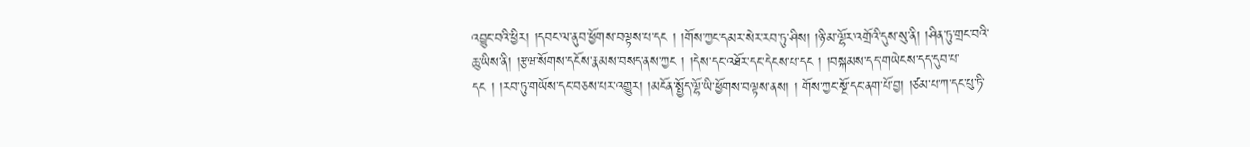འབྱུང་བའི་ཕྱིར། །དབང་ལ་ནུབ་ཕྱོགས་བལྟས་པ་དང ། །གོས་ཀྱང་དམར་སེར་རབ་ཏུ་ཤིས། །ཉི་མ་ལྷོར་འགྲོའི་དུས་སུ་ནི། །ཤིན་ཏུ་གྲང་བའི་ཆུ་ཡིས་ནི། །རྩཝ་སོགས་དངོས་རྣམས་བསད་ནས་ཀྱང ། །དེས་དང་འཐོར་དང་དེངས་པ་དང ། །བསྐམས་དད་གཡེངས་དད་དུབ་པ་དང ། །རབ་ཏུ་གཡོས་དང་བཅས་པར་འགྱུར། །མངོན་སྤྱོད་ལྷོ་ཡི་ཕྱོགས་བལྟས་ནས། ། གོས་ཀྱང་སྔོ་དང་ནག་པོ་བྱ། །ཙམ་པ་ཀ་དང་པུ་ཏི་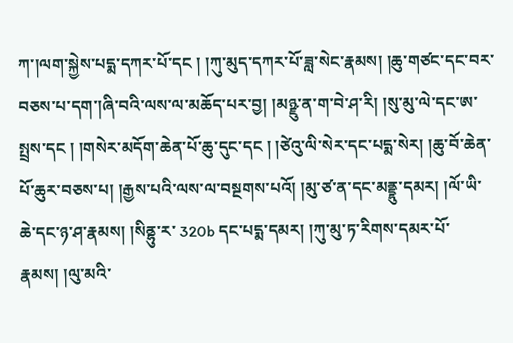ཀ་།ལག་སྐྱེས་པདྨ་དཀར་པོ་དང ། །ཀུ་མུད་དཀར་པོ་ཟླ་སེང་རྣམས། །ཆུ་གཙང་དང་བར་བཅས་པ་དག་།ཞི་བའི་ལས་ལ་མཆོད་པར་བྱ། །མཉྫུ་ན་ག་བེ་ཤ་རི། །སུ་མུ་ལེ་དང་ཨ་སྤྲས་དང ། །གསེར་མདོག་ཆེན་པོ་ཆུ་དུང་དང ། །ཙེའུ་ལི་སེར་དང་པདྨ་སེར། །ཆུ་བོ་ཆེན་པོ་ཆུར་བཅས་པ། །རྒྱས་པའི་ལས་ལ་བསྔགས་པའོ། །མུ་ཙ་ན་དང་མནྡྷུ་དམར། །ལོ་ཡི་ཆེ་དང་ཉ་ཤ་རྣམས། །སིནྷུ་ར་ 320b དང་པདྨ་དམར། །ཀུ་མུ་ཏ་རིགས་དམར་པོ་རྣམས། །ལུ་མའི་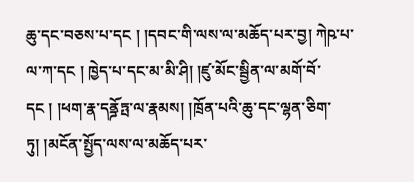ཆུ་དང་བཅས་པ་དང ། །དབང་གི་ལས་ལ་མཆོད་པར་བྱ། ཀེཥ་པ་ལ་ཀ་དང ། ཁྱེད་པ་དང་མ་མི་ཤི། །ཛུ་མོང་སྦྱིན་ལ་མགོ་བོ་དང ། །ཕག་རྣ་དནྜོཏྤ་ལ་རྣམས། །ཁྲོན་པའི་ཆུ་དང་ལྷན་ཅིག་ཏུ། །མངོན་སྤྱོད་ལས་ལ་མཆོད་པར་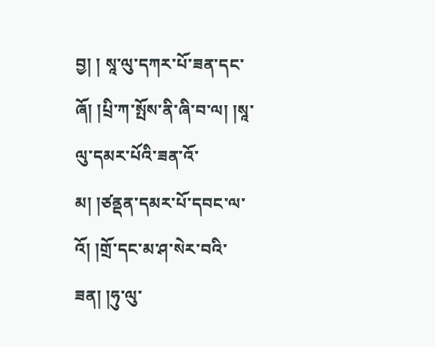བྱ། ། སཱ་ལུ་དཀར་པོ་ཟན་དང་ཞོ། །པྲི་ཀ་སྤོས་ནི་ཞི་བ་ལ། །སཱ་ལུ་དམར་པོའི་ཟན་འོ་མ། །ཙནྡན་དམར་པོ་དབང་ལ་འོ། །གྲོ་དང་མ་ཤ་སེར་བའི་ཟན། །ཧུ་ལུ་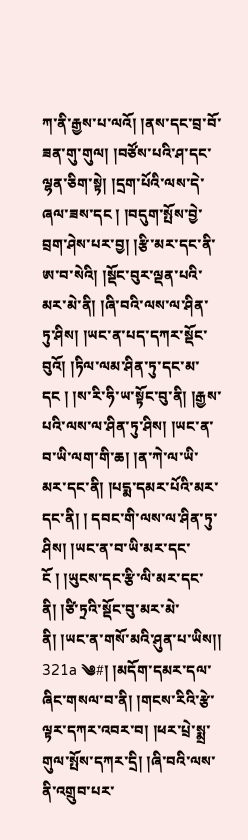ཀ་ནི་རྒྱས་པ་ལའོ། །ནས་དང་བྲ་བོ་ཟན་གུ་གུལ། །བཙོས་པའི་ཤ་དང་ལྷན་ཅིག་སྟེ། །དྲག་པོའི་ལས་དེ་ཞལ་ཟས་དང ། །བདུག་སྤོས་བྱེ་བྲག་ཤེས་པར་བྱ། །རྩི་མར་དང་ནི་ཨ་བ་སེའི། །སྡོང་བུར་ལྡན་པའི་མར་མེ་ནི། །ཞི་བའི་ལས་ལ་ཤིན་ཏུ་ཤིས། །ཡང་ན་པད་དཀར་སྡོང་བུའོ། །ཏིལ་ལམ་ཤིན་ཏུ་དང་མ་དང ། །ས་རི་ཧི་ཡ་སྟོང་བུ་ནི། །རྒྱས་པའི་ལས་ལ་ཤིན་ཏུ་ཤིས། །ཡང་ན་བ་ཡི་ལག་གི་ཆ། །ན་ཀེ་ལ་ཡི་མར་དང་ནི། །པདྨ་དམར་པོའི་མར་དང་ནི། ། དབང་གི་ལས་ལ་ཤིན་ཏུ་ཤིས། །ཡང་ན་བ་ཡི་མར་དང་ངོ ། །ཡུངས་དང་རྩི་ལི་མར་དང་ནི། །ཙི་ཏྲའི་སྡོང་བུ་མར་མེ་ནི། །ཡང་ན་གསོ་མའི་ཤུན་པ་ཡིས།། 321a ༄#། །མདོག་དམར་དལ་ཞིང་གསལ་བ་ནི། །གངས་རིའི་རྩེ་ལྟར་དཀར་འབར་བ། །ཕར་པྲེ་སྨྲ་གུལ་སྤོས་དཀར་དྲི། །ཞི་བའི་ལས་ནི་འགྲུབ་པར་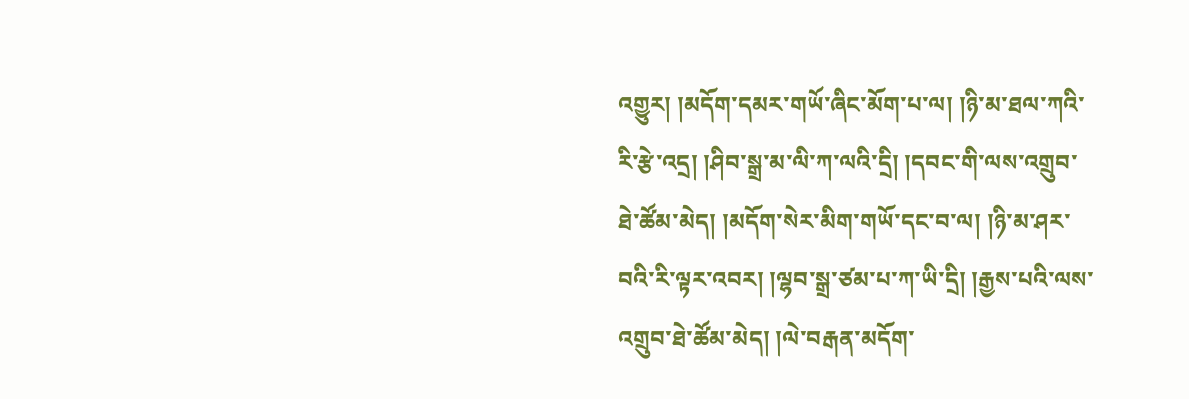འགྱུར། །མདོག་དམར་གཡོ་ཞིང་མོག་པ་ལ། །ཉི་མ་ཐལ་ཀའི་རི་རྩེ་འདྲ། །ཤིབ་སྒྲ་མ་ལི་ཀ་ལའི་དྲི། །དབང་གི་ལས་འགྲུབ་ཐེ་ཚོམ་མེད། །མདོག་སེར་མིག་གཡོ་དང་བ་ལ། །ཉི་མ་ཤར་བའི་རི་ལྟར་འབར། །ལྷབ་སྒྲ་ཙམ་པ་ཀ་ཡི་དྲི། །རྒྱས་པའི་ལས་འགྲུབ་ཐེ་ཚོམ་མེད། །ལེ་བརྒན་མདོག་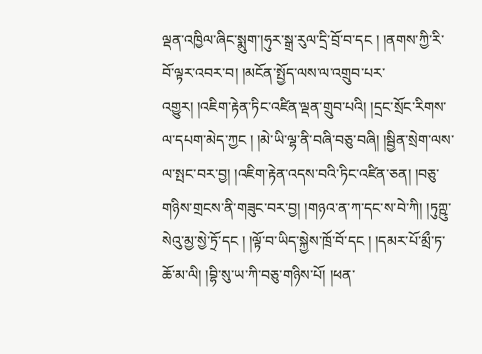ལྡན་འཁྱིལ་ཞིང་སྨུག་།ཧུར་སྒྲ་རུལ་དྲི་བྲོ་བ་དང ། །ནགས་ཀྱི་རི་བོ་ལྟར་འབར་བ། །མངོན་སྤྱོད་ལས་ལ་འགྲུབ་པར་འགྱུར། །འཇིག་རྟེན་ཏིང་འཛིན་ལྡན་གྲུབ་པའི། །དྲང་སྲོང་རིགས་ལ་དཔག་མེད་ཀྱང ། །མེ་ཡི་ལྷ་ནི་བཞི་བཅུ་བཞི། །སྦྱིན་སྲེག་ལས་ལ་སྤང་བར་བྱ། །འཇིག་རྟེན་འདས་བའི་ཏིང་འཛིན་ཅན། །བཅུ་གཉིས་གྲངས་ནི་གཟུང་བར་བྱ། །གཉའ་ན་ཀ་དང་ས་བེ་ཀི། །ཏུཀྵུ་སེའུ་མྱ་སྱེ་ཏྲོ་དང ། །ལྟོ་བ་ཡིད་སྐྱེས་ཁྲོ་བོ་དང ། །དམར་པོ་མྲྀ་ཏ་ཆོ་མ་ལི། །བྷི་སུ་ཡ་ཀི་བཅུ་གཉིས་པོ། །ཕན་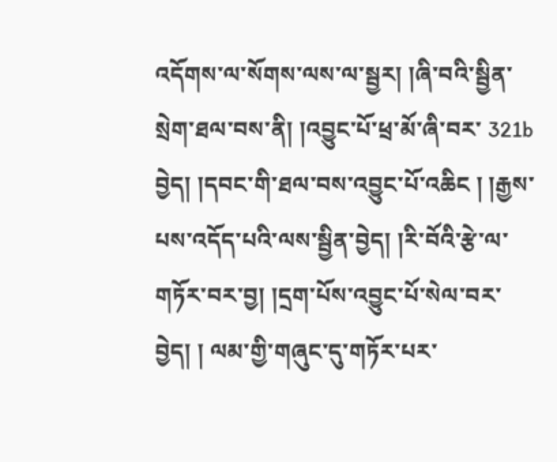འདོགས་ལ་སོགས་ལས་ལ་སྦྱར། །ཞི་བའི་སྦྱིན་སྲེག་ཐལ་བས་ནི། །འབྱུང་པོ་ཕྲ་མོ་ཞི་བར་ 321b བྱེད། །དབང་གི་ཐལ་བས་འབྱུང་པོ་འཆིང ། །རྒྱས་པས་འདོད་པའི་ལས་སྦྱིན་བྱེད། །རི་བོའི་རྩེ་ལ་གཏོར་བར་བྱ། །དྲག་པོས་འབྱུང་པོ་སེལ་བར་བྱེད། ། ལམ་གྱི་གཞུང་དུ་གཏོར་པར་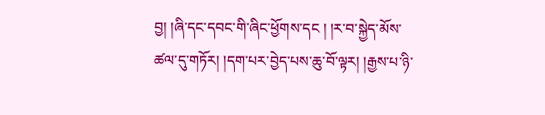བྱ། །ཞི་དང་དབང་གི་ཞིང་ཕྱོགས་དང ། །ར་བ་སྐྱེད་མོས་ཚལ་དུ་གཏོར། །དག་པར་བྱེད་པས་ཆུ་བོ་ལྟར། །རྒྱས་པ་ཉི་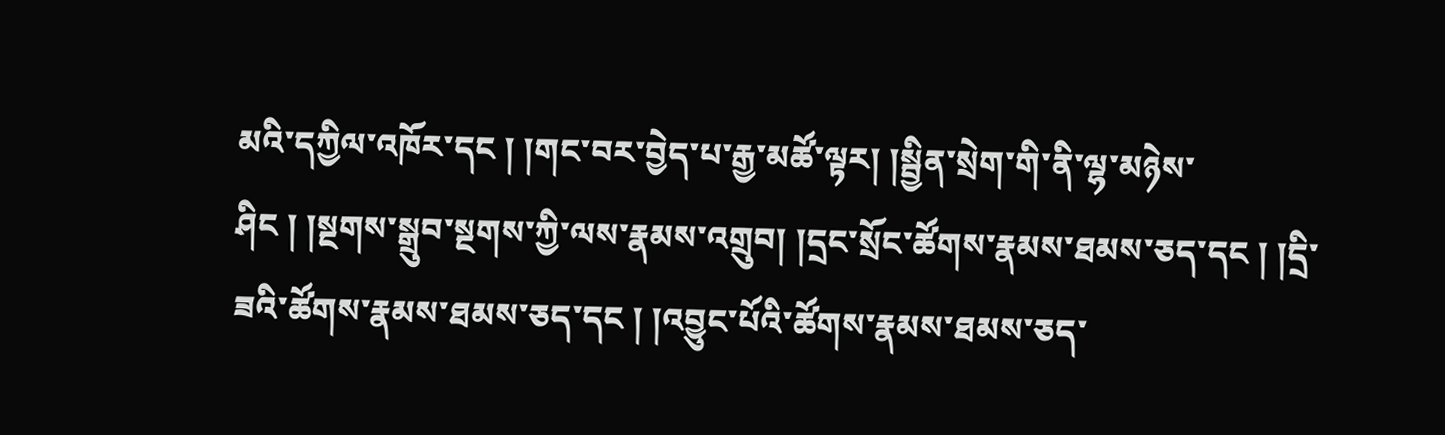མའི་དཀྱིལ་འཁོར་དང ། །གང་བར་བྱེད་པ་རྒྱ་མཚོ་ལྟར། །སྦྱིན་སྲེག་གི་ནི་ལྷ་མཉེས་ཤིང ། །སྔགས་སྒྲུབ་སྔགས་ཀྱི་ལས་རྣམས་འགྲུབ། །དྲང་སྲོང་ཚོགས་རྣམས་ཐམས་ཅད་དང ། །དྲི་ཟའི་ཚོགས་རྣམས་ཐམས་ཅད་དང ། །འབྱུང་པོའི་ཚོགས་རྣམས་ཐམས་ཅད་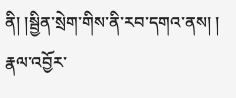ནི། །སྦྱིན་སྲེག་གིས་ནི་རབ་དགའ་ནས། ། རྣལ་འབྱོར་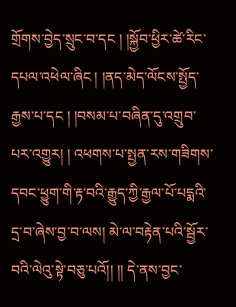གྲོགས་བྱེད་སྲུང་བ་དང ། །སྐྱོབ་ཕྱིར་ཚེ་རིང་དཔལ་འཕེལ་ཞིང ། །ནད་མེད་ལོངས་སྤྱོད་རྒྱས་པ་དང ། །བསམ་པ་བཞིན་དུ་འགྲུབ་པར་འགྱུར། ། འཕགས་པ་སྤྱན་རས་གཟིགས་དབང་ཕྱུག་གི་རྟ་བའི་རྒྱུད་ཀྱི་རྒྱལ་པོ་པདྨའི་དྲ་བ་ཞེས་བྱ་བ་ལས། མེ་ལ་བརྟེན་པའི་སྦྱོར་བའི་ལེའུ་སྟེ་བཅུ་པའོ།། །། དེ་ནས་བྱང་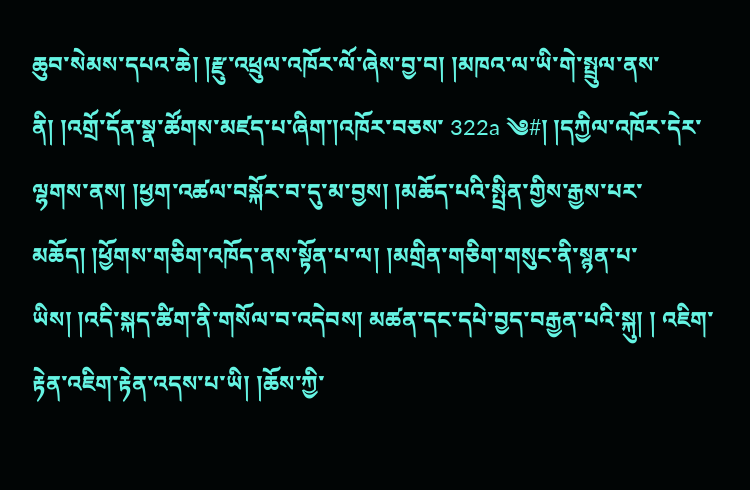ཆུབ་སེམས་དཔའ་ཆེ། །རྫུ་འཕྲུལ་འཁོར་ལོ་ཞེས་བྱ་བ། །མཁའ་ལ་ཡི་གེ་སྤྲུལ་ནས་ནི། །འགྲོ་དོན་སྣ་ཚོགས་མཛད་པ་ཞིག་།འཁོར་བཅས་ 322a ༄#། །དཀྱིལ་འཁོར་དེར་ལྷགས་ནས། །ཕྱག་འཚལ་བསྐོར་བ་དུ་མ་བྱས། །མཆོད་པའི་སྤྲིན་གྱིས་རྒྱས་པར་མཆོད། །ཕྱོགས་གཅིག་འཁོད་ནས་སྟོན་པ་ལ། །མགྲིན་གཅིག་གསུང་ནི་སྙན་པ་ཡིས། །འདི་སྐད་ཚིག་ནི་གསོལ་བ་འདེབས། མཚན་དང་དཔེ་བྱད་བརྒྱན་པའི་སྐུ། ། འཇིག་རྟེན་འཇིག་རྟེན་འདས་པ་ཡི། །ཆོས་ཀྱི་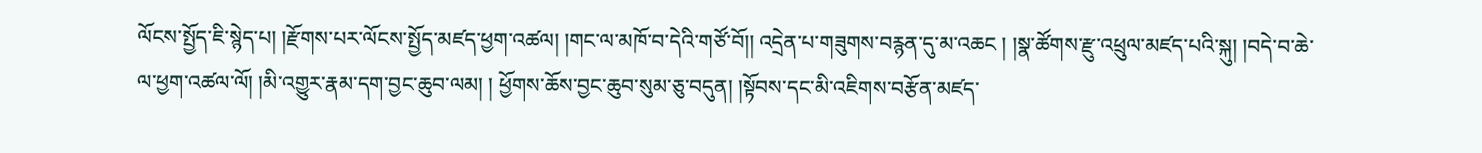ལོངས་སྤྱོད་ཇི་སྙེད་པ། །རྫོགས་པར་ལོངས་སྤྱོད་མཛད་ཕྱག་འཚལ། །གང་ལ་མཁོ་བ་དེའི་གཙོ་བོ།། འདྲེན་པ་གཟུགས་བརྙན་དུ་མ་འཆང ། །སྣ་ཚོགས་རྫུ་འཕྲུལ་མཛད་པའི་སྐུ། །བདེ་བ་ཆེ་ལ་ཕྱག་འཚལ་ལོ། །མི་འགྱུར་རྣམ་དག་བྱང་ཆུབ་ལམ། ། ཕྱོགས་ཆོས་བྱང་ཆུབ་སུམ་ཅུ་བདུན། །སྟོབས་དང་མི་འཇིགས་བརྩོན་མཛད་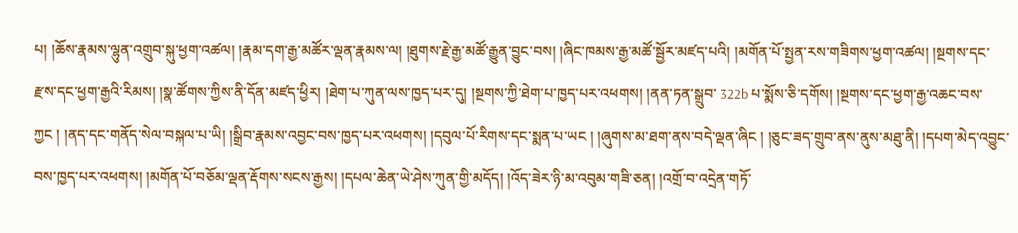པ། །ཆོས་རྣམས་ལྷུན་འགྲུབ་སྐུ་ཕྱག་འཚལ། །རྣམ་དག་རྒྱ་མཚོར་ལྡན་རྣམས་ལ། །ཐུགས་རྗེ་རྒྱ་མཚོ་རྒྱུན་བྱུང་བས། །ཞིང་ཁམས་རྒྱ་མཚོ་སྦྱོར་མཛད་པའི། །མགོན་པོ་སྤྱན་རས་གཟིགས་ཕྱག་འཚལ། །སྔགས་དང་རྫས་དང་ཕྱག་རྒྱའི་རིམས། །སྣ་ཚོགས་ཀྱིས་ནི་དོན་མཛད་ཕྱིར། །ཐེག་པ་ཀུན་ལས་ཁྱད་པར་དུ། །སྔགས་ཀྱི་ཐེག་པ་ཁྱད་པར་འཕགས། །ནན་ཏན་སྒྲུབ་ 322b པ་སྨོས་ཅི་དགོས། །སྔགས་དང་ཕྱག་རྒྱ་འཆང་བས་ཀྱང ། །ནད་དང་གནོད་སེལ་བསྐལ་པ་ཡི། །སྒྲིབ་རྣམས་འབྱང་བས་ཁྱད་པར་འཕགས། །དབུལ་པོ་རིགས་དང་སྨན་པ་ཡང ། །ཞུགས་མ་ཐག་ནས་བདེ་ལྡན་ཞིང ། །ཅུང་ཟད་གྲུབ་ནས་ནུས་མཐུ་ནི། །དཔག་མེད་འབྱུང་བས་ཁྱད་པར་འཕགས། །མགོན་པོ་བཅོམ་ལྡན་རྡོགས་སངས་རྒྱས། །དཔལ་ཆེན་ཡེ་ཤེས་ཀུན་གྱི་མདོད། །འོད་ཟེར་ཉི་མ་འབུམ་གཟི་ཅན། །འགྲོ་བ་འདྲེན་གཏོ་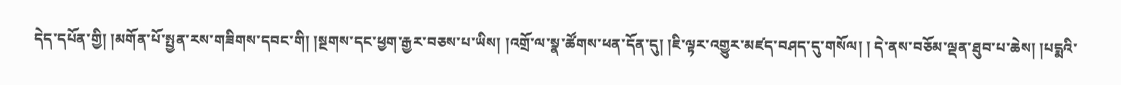དེད་དཔོན་གྱི། །མགོན་པོ་སྤྱན་རས་གཟིགས་དབང་གི། །སྔགས་དང་ཕྱག་རྒྱར་བཅས་པ་ཡིས། །འགྲོ་ལ་སྣ་ཚོགས་ཕན་དོན་དུ། །ཇི་ལྟར་འགྱུར་མཛད་བཤད་དུ་གསོལ། ། དེ་ནས་བཅོམ་ལྡན་ཐུབ་པ་ཆེས། །པདྨའི་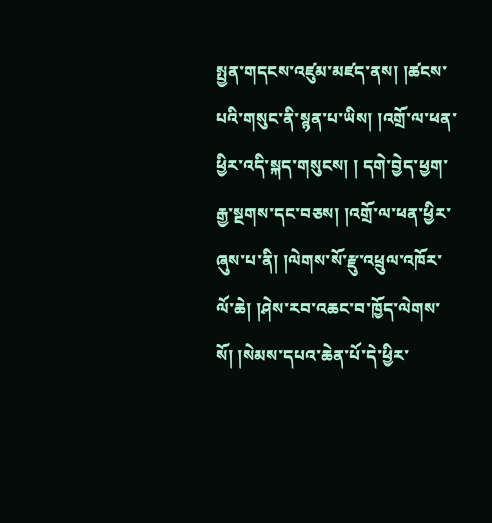སྤྱན་གདངས་འཛུམ་མཛད་ནས། །ཚངས་པའི་གསུང་ནི་སྙན་པ་ཡིས། །འགྲོ་ལ་ཕན་ཕྱིར་འདི་སྐད་གསུངས། ། དགེ་བྱེད་ཕྱག་རྒྱ་སྔགས་དང་བཅས། །འགྲོ་ལ་ཕན་ཕྱིར་ཞུས་པ་ནི། །ལེགས་སོ་རྫུ་འཕྲུལ་འཁོར་ལོ་ཆེ། །ཤེས་རབ་འཆང་བ་ཁྱོད་ལེགས་སོ། །སེམས་དཔའ་ཆེན་པོ་དེ་ཕྱིར་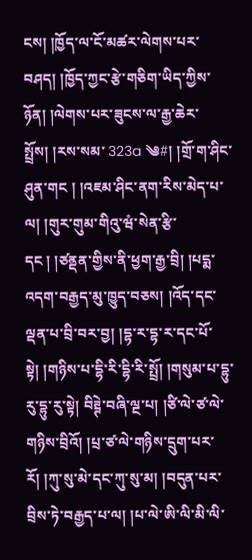ངས། །ཁྱོད་ལ་ངོ་མཚར་ལེགས་པར་བཤད། །ཁྱོད་ཀྱང་རྩེ་གཅིག་ཡིད་ཀྱིས་ཉོན། །ལེགས་པར་ཟུངས་ལ་རྒྱ་ཆེར་སྤྲོས། །རས་སམ་ 323a ༄#། །གྲོ་ག་ཤིང་ཤུན་གང ། །འཇམ་ཤིང་ནག་རིས་མེད་པ་ལ། །གུར་གུམ་གིའུ་ཝཾ་སེན་རྩི་དང ། །ཙནྡན་གྱིས་ནི་ཕྱག་རྒྱ་བྲི། །པདྨ་འདག་བརྒྱད་མུ་ཁྱུད་བཅས། །འོད་དང་ལྡན་པ་བྲི་བར་བྱ། །དྷ་ར་དྷ་ར་དང་པོ་སྟེ། །གཉིས་པ་དྷི་རི་དྷི་རི་སྤྲོ། །གསུམ་པ་དྷུ་རུ་དྷུ་རུ་སྟེ། བིཊྚེ་བཞི་ལྔ་པ། །ཙི་ལེ་ཙ་ལེ་གཉིས་བྲིའོ། །པྲ་ཙ་ལེ་གཉིས་དྲུག་པར་རོ། །ཀུ་སུ་མེ་དང་ཀུ་སུ་མ། །བདུན་པར་བྲིས་ཏེ་བརྒྱད་པ་ལ། །པ་ལེ་ཨི་ལི་མི་ལི་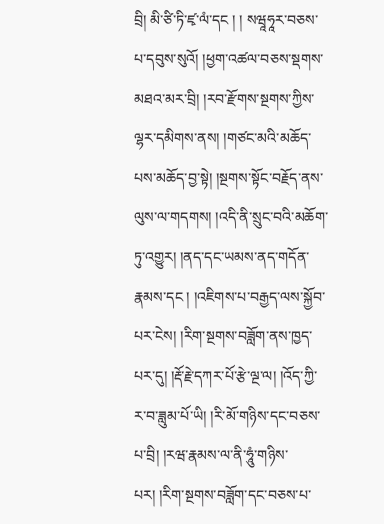བྲི། མི་ཙི་ཏི་ཛྭ་ལཾ་དང ། ། སཝཱཧཱར་བཅས་པ་དབུས་སུའོ། །ཕྱག་འཚལ་བཅས་སྡགས་མཐའ་མར་བྲི། །རབ་རྫོགས་སྔགས་ཀྱིས་ལྷར་དམིགས་ནས། །གཙང་མའི་མཆོད་པས་མཆོད་བྱ་སྟེ། །སྔགས་སྟོང་བརྗོད་ནས་ལུས་ལ་གདགས། །འདི་ནི་སྲུང་བའི་མཆོག་ཏུ་འགྱུར། །ནད་དང་ཡམས་ནད་གདོན་རྣམས་དང ། །འཇིགས་པ་བརྒྱད་ལས་སྐྱོབ་པར་ངེས། །རིག་སྔགས་བཟློག་ནས་ཁྱད་པར་དུ། །རྡོ་རྗེ་དཀར་པོ་རྩེ་ལྔ་ལ། །འོད་ཀྱི་ར་བ་ཟླུམ་པོ་ཡི། །རི་མོ་གཉིས་དང་བཅས་པ་བྲི། །རཝ་རྣམས་ལ་ནི་ཧཱུཾ་གཉིས་པར། །རིག་སྔགས་བཟློག་དང་བཅས་པ་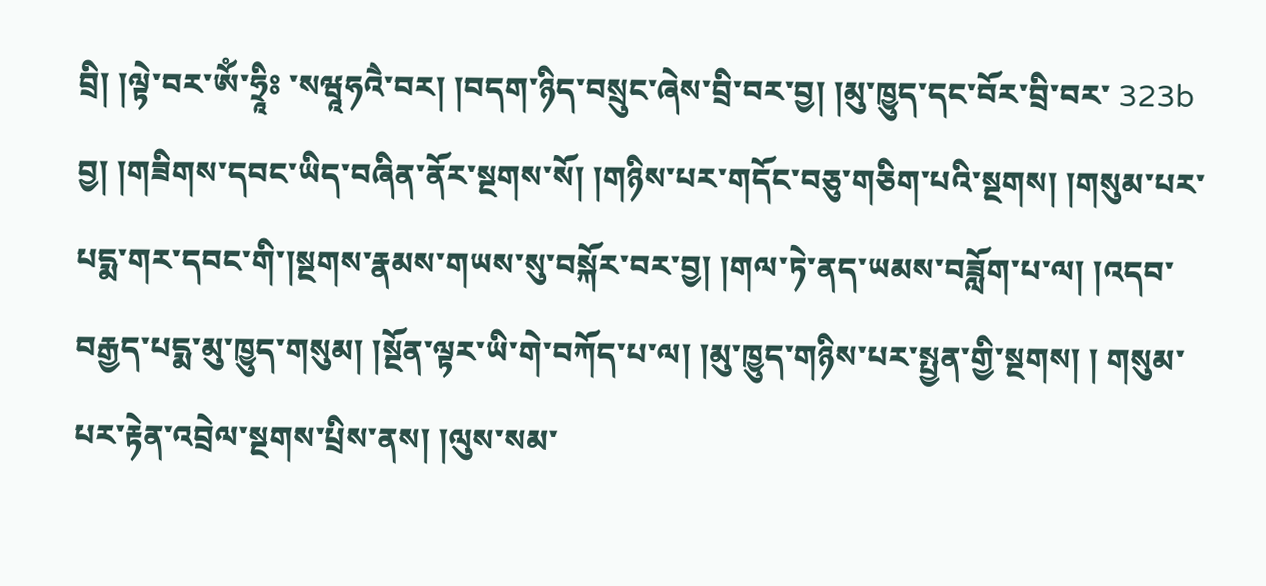བྲི། །ལྟེ་བར་ཨོཾ་ཧྲཱིཿ ་སཝཱཧའཻ་བར། །བདག་ཉིད་བསྲུང་ཞེས་བྲི་བར་བྱ། །མུ་ཁྱུད་དང་བོར་བྲི་བར་ 323b བྱ། །གཟིགས་དབང་ཡིད་བཞིན་ནོར་སྔགས་སོ། །གཉིས་པར་གདོང་བཅུ་གཅིག་པའི་སྔགས། །གསུམ་པར་པདྨ་གར་དབང་གི་།སྔགས་རྣམས་གཡས་སུ་བསྐོར་བར་བྱ། །གལ་ཏེ་ནད་ཡམས་བཟློག་པ་ལ། །འདབ་བརྒྱད་པདྨ་མུ་ཁྱུད་གསུམ། །སྔོན་ལྟར་ཡི་གེ་བཀོད་པ་ལ། །མུ་ཁྱུད་གཉིས་པར་སྤྱན་གྱི་སྔགས། ། གསུམ་པར་རྟེན་འབྲེལ་སྔགས་པྲིས་ནས། །ལུས་སམ་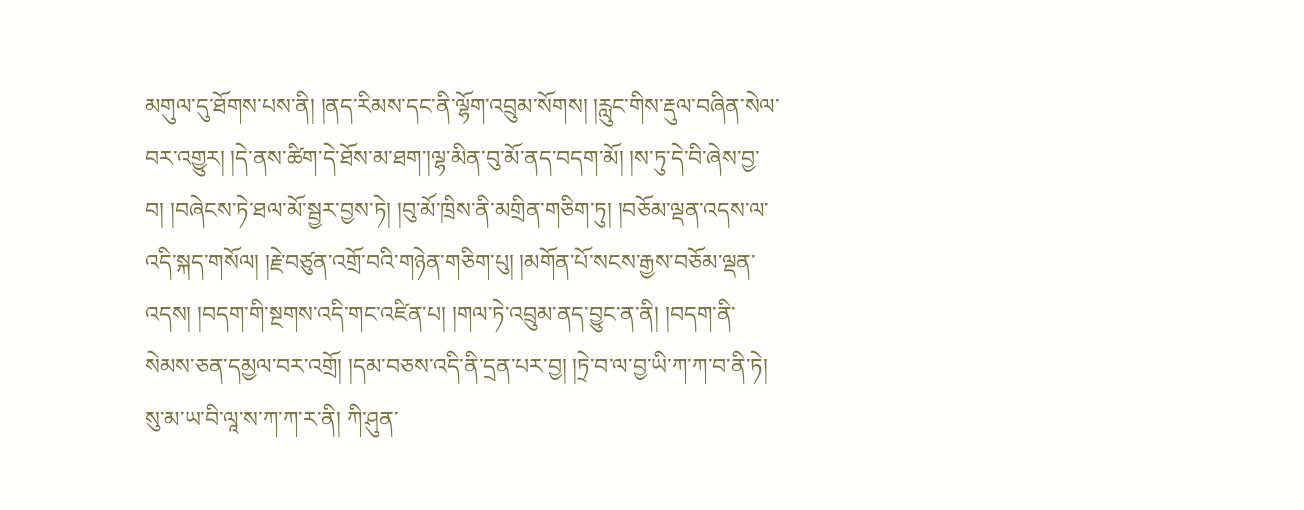མགུལ་དུ་ཐོགས་པས་ནི། །ནད་རིམས་དང་ནི་ལྷོག་འབྲུམ་སོགས། །རླུང་གིས་རྡུལ་བཞིན་སེལ་བར་འགྱུར། །དེ་ནས་ཚིག་དེ་ཐོས་མ་ཐག་།ལྷ་མིན་བུ་མོ་ནད་བདག་མོ། །ས་ཏུ་དེ་བི་ཞེས་བྱ་བ། །བཞེངས་ཏེ་ཐལ་མོ་སྦྱར་བྱས་ཏེ། །བུ་མོ་ཁྲིས་ནི་མགྲིན་གཅིག་ཏུ། །བཅོམ་ལྡན་འདས་ལ་འདི་སྐད་གསོལ། །རྗེ་བཙུན་འགྲོ་བའི་གཉེན་གཅིག་པུ། །མགོན་པོ་སངས་རྒྱས་བཅོམ་ལྡན་འདས། །བདག་གི་སྔགས་འདི་གང་འཛིན་པ། །གལ་ཏེ་འབྲུམ་ནད་བྱུང་ན་ནི། །བདག་ནི་སེམས་ཅན་དམྱལ་བར་འགྲོ། །དམ་བཅས་འདི་ནི་དྲན་པར་བྱ། །ཏྲེ་བ་ལ་བྱ་ཡི་ཀ་ཀ་བ་ནི་ཏེ། སུ་མ་ཡ་བི་ལཱ་ས་ཀ་ཀ་ར་ནི། ཀི་ཤུན་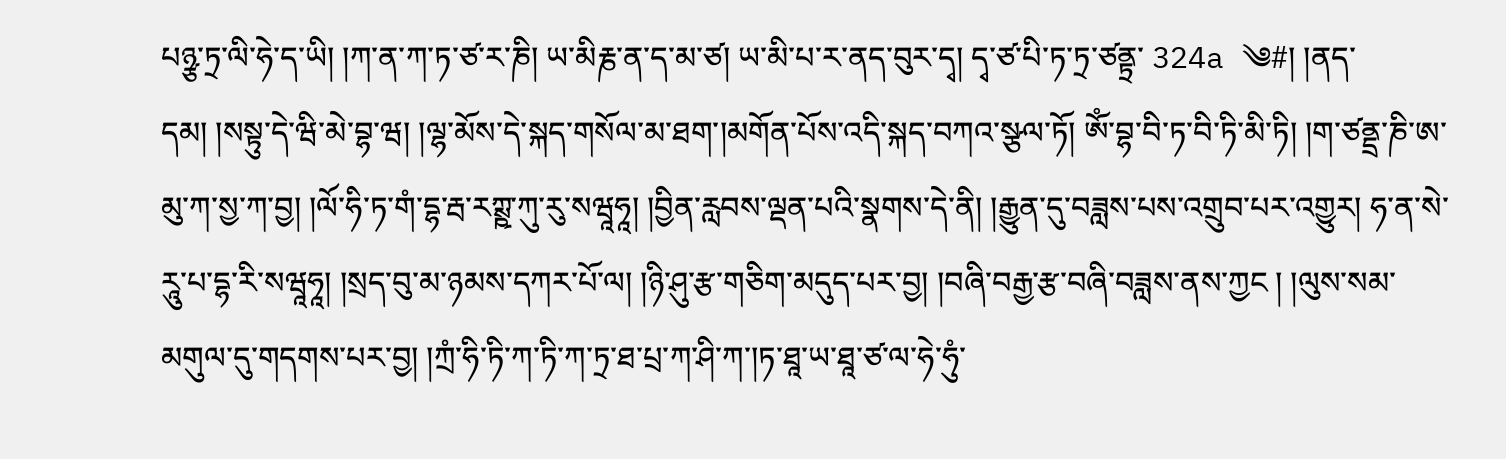པཉྩ་ཏྲ་ལི་ཧེ་ད་ཡི། །ཀ་ན་ཀ་ཏ་ཙ་ར་ཎི། ཡ་མིརྞ་ན་ད་མ་ཙ། ཡ་མི་པ་ར་ནད་བུར་དྭ། དྭ་ཙ་པི་ཏ་ཏྲ་ཙནྟྲ་ 324a ༄#། །ནད་དམ། །སསྟུ་དེ་ཝི་མེ་བྷ་ཝ། །ལྷ་མོས་དེ་སྐད་གསོལ་མ་ཐག་།མགོན་པོས་འདི་སྐད་བཀའ་སྩལ་ཏོ། ཨོཾ་བྷ་བི་ཏ་བི་ཏི་མི་ཏི། །ག་ཙནྡྲ་ཎི་ཨ་མུ་ཀ་སྱ་ཀ་བྱ། །ལོ་ཧི་ཏ་གཾ་དྷ་རྦ་རཀྶྵ་ཀུ་རུ་སཝཱཧཱ། །བྱིན་རླབས་ལྡན་པའི་སྣགས་དེ་ནི། །རྒྱུན་དུ་བཟླས་པས་འགྲུབ་པར་འགྱུར། ཧ་ན་སེ་རཱུ་པ་དྷ་རི་སཝཱཧཱ། །སྲད་བུ་མ་ཉམས་དཀར་པོ་ལ། །ཉི་ཤུ་རྩ་གཅིག་མདུད་པར་བྱ། །བཞི་བརྒྱ་རྩ་བཞི་བཟླས་ནས་ཀྱང ། །ལུས་སམ་མགུལ་དུ་གདགས་པར་བྱ། །ཀྲཾ་ཧི་ཏི་ཀ་ཏི་ཀ་ཏྲ་ཐ་པྲ་ཀ་ཤི་ཀ་།ཏ་ཐཱ་ཡ་ཐཱ་ཙ་ལ་ཧེ་ཧུཾ་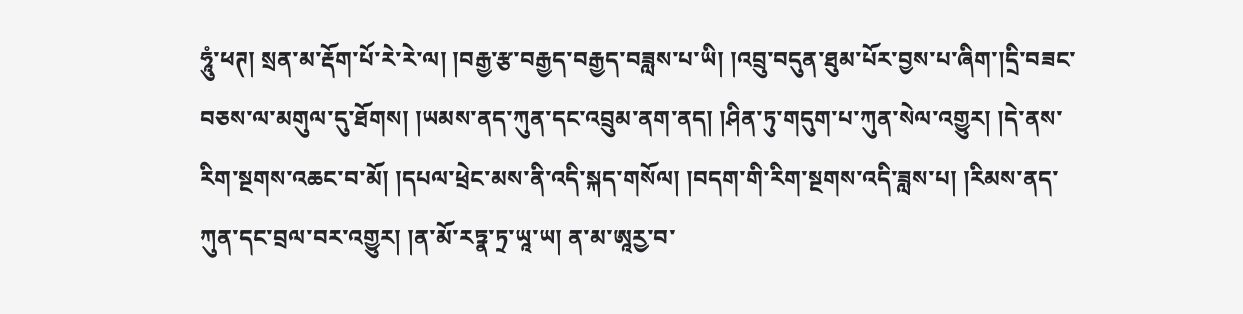ཧཱུཾ་ཕཊ། སྲན་མ་རྡོག་པོ་རེ་རེ་ལ། །བརྒྱ་རྩ་བརྒྱད་བརྒྱད་བཟླས་པ་ཡི། །འབྲུ་བདུན་ཐུམ་པོར་བྱས་པ་ཞིག་།དྲི་བཟང་བཅས་ལ་མགུལ་དུ་ཐོགས། །ཡམས་ནད་ཀུན་དང་འབྲུམ་ནག་ནད། །ཤིན་ཏུ་གདུག་པ་ཀུན་སེལ་འགྱུར། །དེ་ནས་རིག་སྔགས་འཆང་བ་མོ། །དཔལ་ཕྲེང་མས་ནི་འདི་སྐད་གསོལ། །བདག་གི་རིག་སྔགས་འདི་ཟླས་པ། །རིམས་ནད་ཀུན་དང་བྲལ་བར་འགྱུར། །ན་མོ་རཏྣ་ཏྲ་ཡཱ་ཡ། ན་མ་ཨཱརྱ་བ་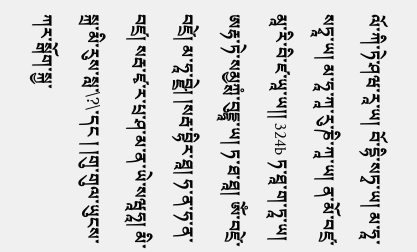ལོ་ཀི་ཏེ་ཤཝ་རཱ་ཡ། བོ་དྷི་སཏྭ་ཡ། མ་ཧཱ་སཏྭཱ་ཡ། མ་ཧཱ་ཀཱ་རུ་ཎི་ཀཱ་ཡ། ན་མོ་བཛྲ་མཱ་རི་བི་ཛ་ཡཱ་ཡ།། 324b ཏ་ཐཱ་ག་ཏཱ་ཡ། ཨརྷ་ཏེ་སམྱཀྶཾ་བུདྡྷཱ་ཡ། ཏ་ཐ་ཐཱ། ཨོཾ་བཛྲེ་བཛྲེ། མ་ཧཱ་བྫྲེ། །སརྦ་བྷིར་ཐཱ། ཧ་ན་ཧ་ན་བཛྲ། སརྦ་ཛྭ་ར་པྲ་ཤ་མ་ན་ཡེ་སཝཱཧཱ། མི་སྐྲ་མི་རུས་སླ་\?\་དང ། །གུ་གུལ་ཡུངས་ཀར་སྒོག་སྐྱ་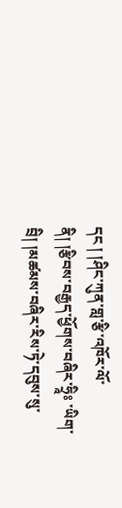དང ། །ཤིང་ཀུན་གླ་རྩི་འཁོར་ལོ་ནི། །རྩིབས་བརྒྱད་ཕྱོགས་བཞིར་ཧྲཱིཿ ་ཡིག་བྲི། །མཚམས་བཞིར་རིས་ཏེ་དབུས་སུ་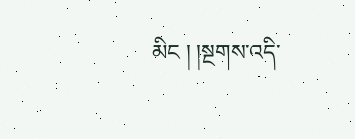མིང ། །སྔགས་འདི་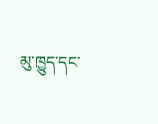མུ་ཁྱུད་དང་